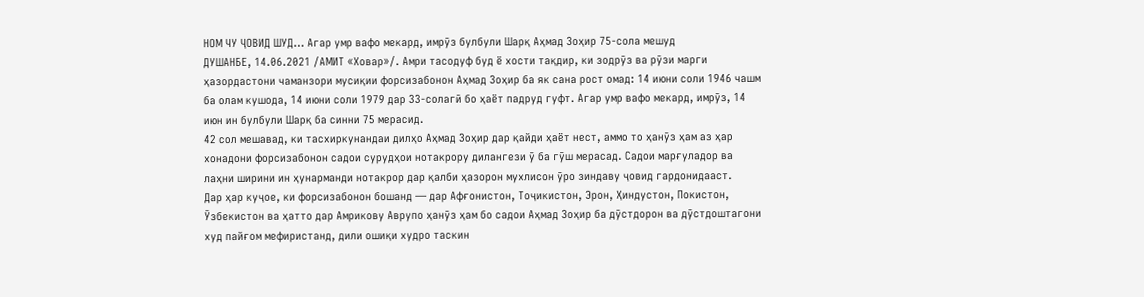НОМ ЧУ ҶОВИД ШУД… Агар умр вафо мекард, имрӯз булбули Шарқ Аҳмад Зоҳир 75-сола мешуд
ДУШАНБЕ, 14.06.2021 /АМИТ «Ховар»/. Амри тасодуф буд ё хости тақдир, ки зодрӯз ва рӯзи марги ҳазордастони чаманзори мусиқии форсизабонон Аҳмад Зоҳир ба як сана рост омад: 14 июни соли 1946 чашм ба олам кушода, 14 июни соли 1979 дар 33-солагӣ бо ҳаёт падруд гуфт. Агар умр вафо мекард, имрӯз, 14 июн ин булбули Шарқ ба синни 75 мерасид.
42 сол мешавад, ки тасхиркунандаи дилҳо Аҳмад Зоҳир дар қайди ҳаёт нест, аммо то ҳанӯз ҳам аз ҳар хонадони форсизабонон садои сурудҳои нотакрору дилангези ӯ ба гӯш мерасад. Садои марғуладор ва лаҳни ширини ин ҳунарманди нотакрор дар қалби ҳазорон мухлисон ӯро зиндаву ҷовид гардонидааст.
Дар ҳар куҷое, ки форсизабонон бошанд — дар Афғонистон, Тоҷикистон, Эрон, Ҳиндустон, Покистон, Ӯзбекистон ва ҳатто дар Амрикову Аврупо ҳанӯз ҳам бо садои Аҳмад Зоҳир ба дӯстдорон ва дӯстдоштагони худ пайғом мефиристанд, дили ошиқи худро таскин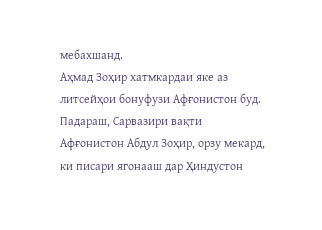мебахшанд.
Аҳмад Зоҳир хатмкардаи яке аз литсейҳои бонуфузи Афғонистон буд. Падараш, Сарвазири вақти Афғонистон Абдул Зоҳир, орзу мекард, ки писари ягонааш дар Ҳиндустон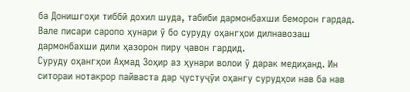ба Донишгоҳи тиббӣ дохил шуда, табиби дармонбахши беморон гардад. Вале писари саропо ҳунари ӯ бо суруду оҳангҳои дилнавозаш дармонбахши дили ҳазорон пиру ҷавон гардид.
Суруду оҳангҳои Аҳмад Зоҳир аз ҳунари волои ӯ дарак медиҳанд. Ин ситораи нотакрор пайваста дар ҷустуҷӯи оҳангу сурудҳои нав ба нав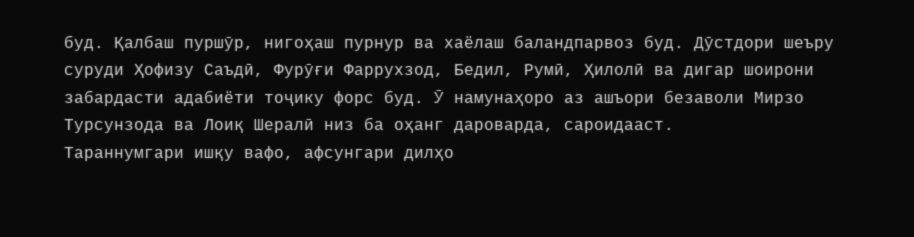буд. Қалбаш пуршӯр, нигоҳаш пурнур ва хаёлаш баландпарвоз буд. Дӯстдори шеъру суруди Ҳофизу Саъдӣ, Фурӯғи Фаррухзод, Бедил, Румӣ, Ҳилолӣ ва дигар шоирони забардасти адабиёти тоҷику форс буд. Ӯ намунаҳоро аз ашъори безаволи Мирзо Турсунзода ва Лоиқ Шералӣ низ ба оҳанг дароварда, сароидааст.
Тараннумгари ишқу вафо, афсунгари дилҳо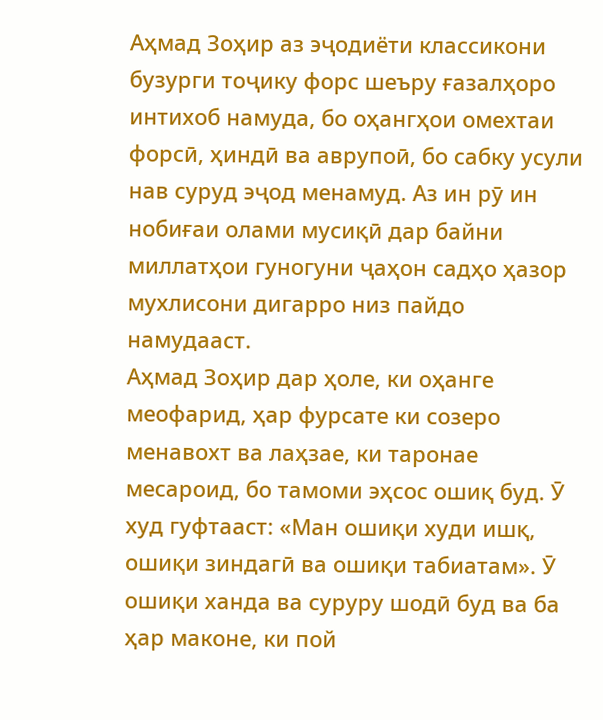Аҳмад Зоҳир аз эҷодиёти классикони бузурги тоҷику форс шеъру ғазалҳоро интихоб намуда, бо оҳангҳои омехтаи форсӣ, ҳиндӣ ва аврупоӣ, бо сабку усули нав суруд эҷод менамуд. Аз ин рӯ ин нобиғаи олами мусиқӣ дар байни миллатҳои гуногуни ҷаҳон садҳо ҳазор мухлисони дигарро низ пайдо намудааст.
Аҳмад Зоҳир дар ҳоле, ки оҳанге меофарид, ҳар фурсате ки созеро менавохт ва лаҳзае, ки таронае месароид, бо тамоми эҳсос ошиқ буд. Ӯ худ гуфтааст: «Ман ошиқи худи ишқ, ошиқи зиндагӣ ва ошиқи табиатам». Ӯ ошиқи ханда ва суруру шодӣ буд ва ба ҳар маконе, ки пой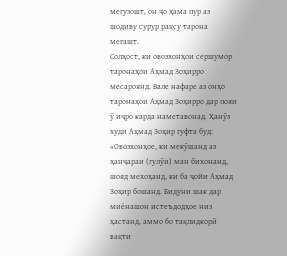мегузошт, он ҷо ҳама пур аз шодиву сурур рақсу тарона мегашт.
Солҳост, ки овозхонҳои сершумор таронаҳои Аҳмад Зоҳирро месароянд. Вале нафаре аз онҳо таронаҳои Аҳмад Зоҳирро дар пояи ӯ иҷро карда наметавонад. Ҳанӯз худи Аҳмад Зоҳир гуфта буд: «Овозхонҳое, ки мекӯшанд аз ҳанҷараи (гулӯи) ман бихонанд, шояд мехоҳанд, ки ба ҷойи Аҳмад Зоҳир бошанд. Бидуни шак дар миёнашон истеъдодҳое низ ҳастанд, аммо бо тақлидкорӣ вақти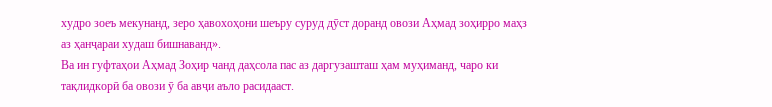худро зоеъ мекунанд, зеро ҳавохоҳони шеъру суруд дӯст доранд овози Аҳмад зоҳирро маҳз аз ҳанҷараи худаш бишнаванд».
Ва ин гуфтаҳои Аҳмад Зоҳир чанд даҳсола пас аз даргузашташ ҳам муҳиманд, чаро ки тақлидкорӣ ба овози ӯ ба авҷи аъло расидааст.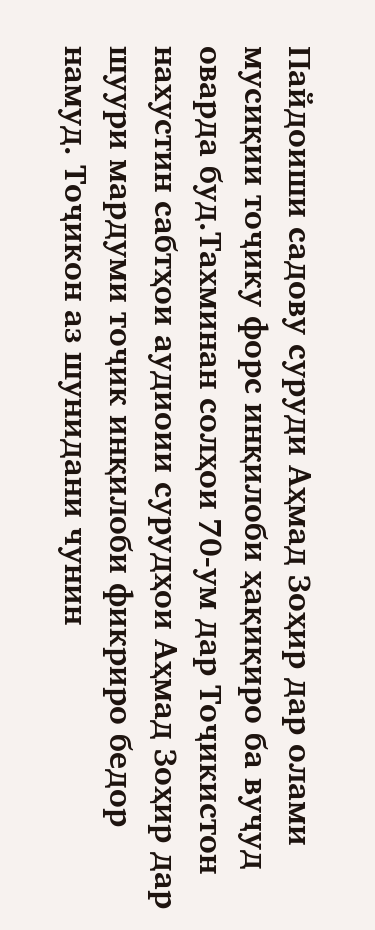Пайдоиши садову суруди Аҳмад Зоҳир дар олами мусиқии тоҷику форс инқилоби ҳақиқиро ба вуҷуд оварда буд.Тахминан солҳои 70-ум дар Тоҷикистон нахустин сабтҳои аудиоии сурудҳои Аҳмад Зоҳир дар шуури мардуми тоҷик инқилоби фикриро бедор намуд. Тоҷикон аз шунидани чунин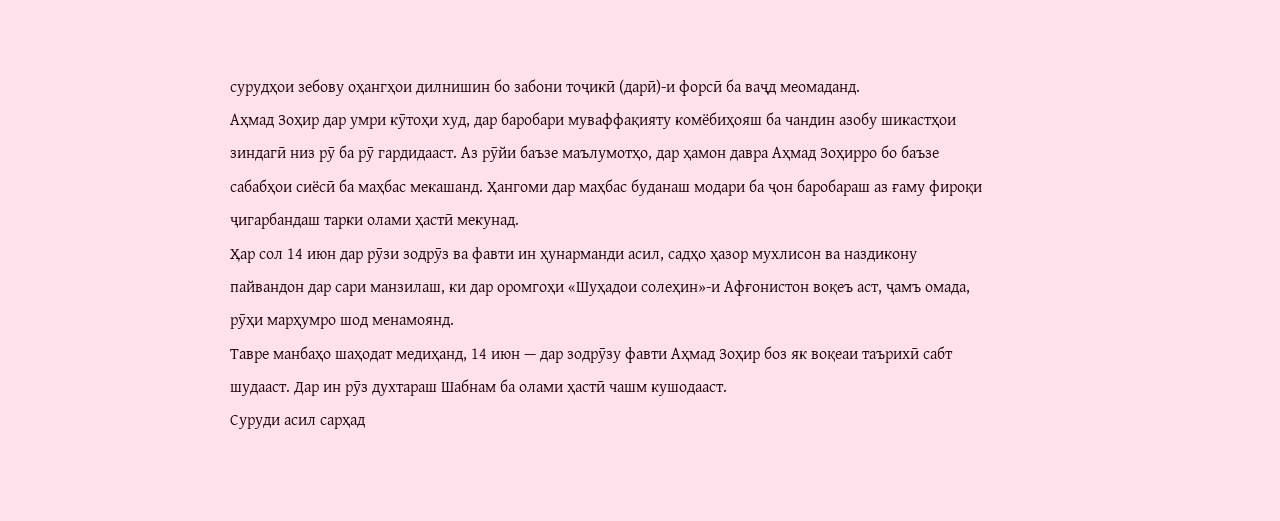сурудҳои зебову оҳангҳои дилнишин бо забони тоҷикӣ (дарӣ)-и форсӣ ба ваҷд меомаданд.
Аҳмад Зоҳир дар умри кӯтоҳи худ, дар баробари муваффақияту комёбиҳояш ба чандин азобу шикастҳои зиндагӣ низ рӯ ба рӯ гардидааст. Аз рӯйи баъзе маълумотҳо, дар ҳамон давра Аҳмад Зоҳирро бо баъзе сабабҳои сиёсӣ ба маҳбас мекашанд. Ҳангоми дар маҳбас буданаш модари ба ҷон баробараш аз ғаму фироқи ҷигарбандаш тарки олами ҳастӣ мекунад.
Ҳар сол 14 июн дар рӯзи зодрӯз ва фавти ин ҳунарманди асил, садҳо ҳазор мухлисон ва наздикону пайвандон дар сари манзилаш, ки дар оромгоҳи «Шуҳадои солеҳин»-и Афғонистон воқеъ аст, ҷамъ омада, рӯҳи марҳумро шод менамоянд.
Тавре манбаҳо шаҳодат медиҳанд, 14 июн — дар зодрӯзу фавти Аҳмад Зоҳир боз як воқеаи таърихӣ сабт шудааст. Дар ин рӯз духтараш Шабнам ба олами ҳастӣ чашм кушодааст.
Суруди асил сарҳад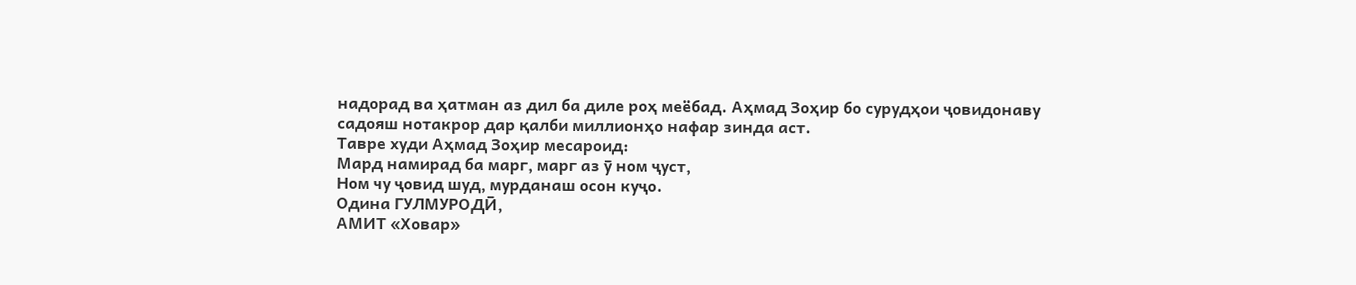надорад ва ҳатман аз дил ба диле роҳ меёбад. Аҳмад Зоҳир бо сурудҳои ҷовидонаву садояш нотакрор дар қалби миллионҳо нафар зинда аст.
Тавре худи Аҳмад Зоҳир месароид:
Мард намирад ба марг, марг аз ӯ ном ҷуст,
Ном чу ҷовид шуд, мурданаш осон куҷо.
Одина ГУЛМУРОДӢ,
АМИТ «Ховар»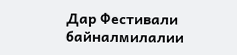Дар Фестивали байналмилалии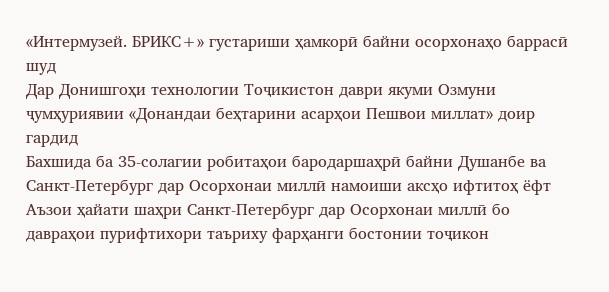«Интермузей. БРИКС+» густариши ҳамкорӣ байни осорхонаҳо баррасӣ шуд
Дар Донишгоҳи технологии Тоҷикистон даври якуми Озмуни ҷумҳуриявии «Донандаи беҳтарини асарҳои Пешвои миллат» доир гардид
Бахшида ба 35-солагии робитаҳои бародаршаҳрӣ байни Душанбе ва Санкт-Петербург дар Осорхонаи миллӣ намоиши аксҳо ифтитоҳ ёфт
Аъзои ҳайати шаҳри Санкт-Петербург дар Осорхонаи миллӣ бо давраҳои пурифтихори таъриху фарҳанги бостонии тоҷикон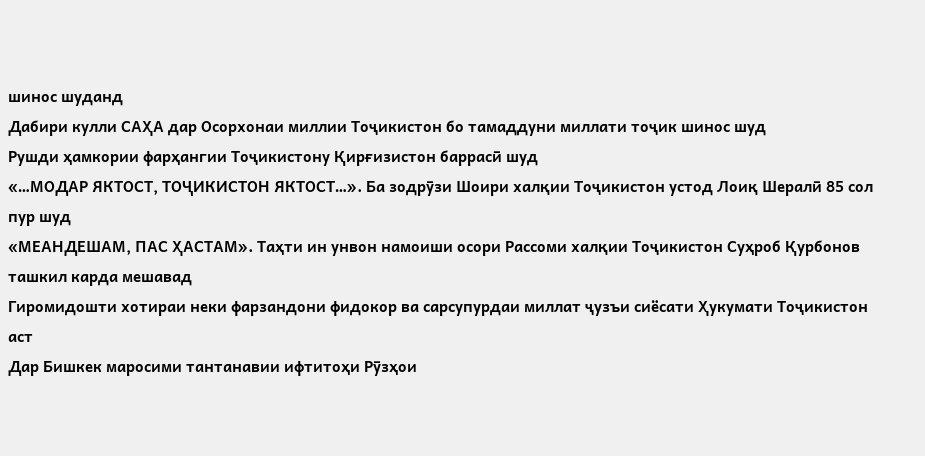шинос шуданд
Дабири кулли САҲА дар Осорхонаи миллии Тоҷикистон бо тамаддуни миллати тоҷик шинос шуд
Рушди ҳамкории фарҳангии Тоҷикистону Қирғизистон баррасӣ шуд
«…МОДАР ЯКТОСТ, ТОҶИКИСТОН ЯКТОСТ…». Ба зодрӯзи Шоири халқии Тоҷикистон устод Лоиқ Шералӣ 85 сол пур шуд
«МЕАНДЕШАМ, ПАС ҲАСТАМ». Таҳти ин унвон намоиши осори Рассоми халқии Тоҷикистон Суҳроб Қурбонов ташкил карда мешавад
Гиромидошти хотираи неки фарзандони фидокор ва сарсупурдаи миллат ҷузъи сиёсати Ҳукумати Тоҷикистон аст
Дар Бишкек маросими тантанавии ифтитоҳи Рӯзҳои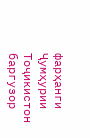фарҳанги Ҷумҳурии Тоҷикистон баргузор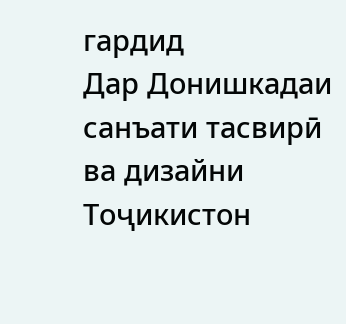гардид
Дар Донишкадаи санъати тасвирӣ ва дизайни Тоҷикистон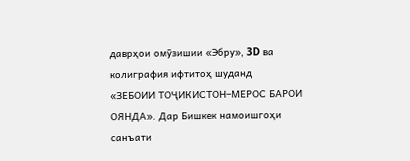даврҳои омӯзишии «Эбру», 3D ва колиграфия ифтитоҳ шуданд
«ЗЕБОИИ ТОҶИКИСТОН–МЕРОС БАРОИ ОЯНДА». Дар Бишкек намоишгоҳи санъати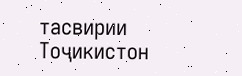тасвирии Тоҷикистон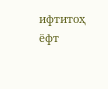ифтитоҳ ёфт